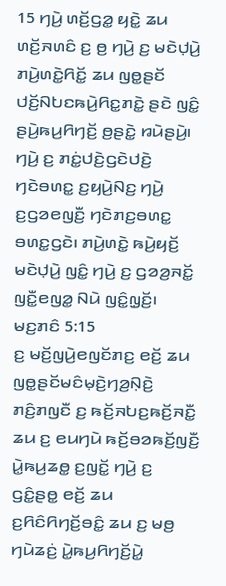15 ꤚꤣꤧ꤬ ꤛꤢꤩ꤬ꤞꤤ꤭ ꤟꤢꤧ꤭ ꤘꤣ ꤛꤢꤩ꤬ꤏꤛꤢꤨ ꤢ꤬ ꤥ꤬ ꤚꤣꤧ꤬ ꤢ꤬ ꤗꤢꤧꤓ꤫ꤣꤧ꤬ ꤊꤣꤧ꤬ꤛꤢꤧ꤭ꤖꤢꤩ꤭ ꤘꤣ ꤜꤥ꤭ꤔꤢꤩ ꤓꤢꤩ꤬ꤡꤝꤢꤒꤣꤧ꤬ꤖꤢ꤭ꤊꤢꤧ꤭ ꤔꤢꤧ ꤜꤢꤨ꤭ ꤔꤣꤧ꤬ꤒꤣ꤬ꤖꤚꤢꤩ꤬ ꤥ꤬ꤔꤢꤧ꤭ ꤙꤣꤧꤔꤣꤧ꤬꤯ ꤚꤣꤧ꤬ ꤢ꤬ ꤊꤢꤦ꤭ꤓꤢꤧ꤬ꤞꤢꤧꤓꤢꤧ꤬ ꤚꤢꤧꤋꤛꤢ꤭ ꤢ꤬ꤟꤣꤧ꤬ꤡꤢ꤬ ꤚꤣꤧ꤬ ꤢ꤬ꤞꤤꤕꤜꤢꤪ꤬ ꤚꤢꤧꤊꤢ꤬ꤋꤛꤢ꤭ ꤋꤛꤢ꤭ꤞꤢꤧ꤯ ꤊꤣꤧ꤬ꤛꤢꤧ꤭ ꤒꤣꤧ꤬ꤟꤢꤩ꤬ ꤗꤢꤧꤓ꤫ꤣꤧ꤬ ꤜꤢꤨ꤭ ꤚꤣꤧ꤬ ꤢ꤬ ꤞꤤꤤ꤬ꤏꤢꤩ꤭ ꤜꤢꤪ꤭ꤕꤜꤤ꤭ ꤡꤣꤧ ꤜꤢꤨ꤭ꤜ꤫ꤢꤩ꤬꤯
ꤗꤢ꤬ꤊꤢꤨ 5:15
ꤢ꤬ ꤗꤢꤩ꤬ꤜꤣꤧ꤬ꤕꤜꤢꤩꤊꤢ꤬ ꤕꤢꤩ꤬ ꤘꤣ ꤜꤥ꤭ꤔꤢꤩꤗꤢꤨꤗ꤫ꤢꤧ꤬ꤚꤤ꤬ꤡ꤫ꤢꤧ꤬ ꤊꤢꤨ꤬ꤊꤜꤢꤪ ꤢ꤬ ꤒꤢꤩ꤬ꤏꤝꤢ꤬ꤒꤢꤩ꤬ꤏꤢꤪ꤭ ꤘꤣ ꤢ꤬ ꤕꤣꤚꤣꤧ ꤒꤢꤩ꤬ꤋꤤꤒꤢꤩ꤬ꤜꤢꤪ꤬ ꤣꤧ꤭ꤒꤣ꤬ꤘꤥ꤭ ꤢ꤬ꤜꤢꤩ꤭ ꤚꤣꤧ꤬ ꤢ꤬ ꤞꤢꤨ꤭ꤔꤥ꤭ ꤕꤢꤩ꤬ ꤘꤣ ꤢ꤬ꤖꤢꤨꤖꤚꤢꤩ꤬ꤋꤢꤨ꤭ ꤘꤣ ꤢ꤬ ꤗꤥ꤬ ꤚꤣꤧꤘꤢꤦ꤬ ꤣꤧ꤭ꤒꤣ꤬ꤖꤚꤢꤩ꤬ꤣꤧ꤭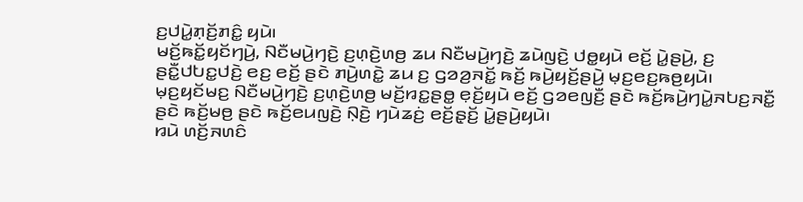ꤢ꤬ꤓꤣꤧ꤭ꤊ꤫ꤢꤩ꤬ꤊꤢꤨ꤭ ꤟꤣꤧ꤯
ꤗꤢꤩ꤬ꤒꤢꤩ꤭ꤟꤢꤩꤚꤣꤧ꤬, ꤡꤢꤪꤗꤣꤧ꤬ꤚꤢꤧ꤬ ꤢ꤬ꤛ꤫ꤢꤧ꤬ꤛꤥ꤬ ꤘꤣ ꤡꤢꤪꤗꤣꤧ꤬ꤚꤢꤧ꤬ ꤘꤣꤧꤜꤢꤧ꤬ ꤓꤥ꤭ꤟꤣꤧ ꤕꤢꤩ꤬ ꤣꤧ꤭ꤔꤣꤧ꤬, ꤢ꤬ ꤔꤢꤪ꤭ꤓꤝꤢ꤭ꤓꤢꤧ꤬ ꤕꤢ꤬ ꤕꤢꤩ꤬ ꤔꤢꤧ ꤊꤣꤧ꤬ꤛꤢꤧ꤭ ꤘꤣ ꤢ꤬ ꤞꤤꤤ꤬ꤏꤢꤩ꤭ ꤒꤢꤩ꤬ ꤒꤣꤧ꤬ꤟꤢꤩ꤬ꤔꤣꤧ꤬ ꤗ꤫ꤢ꤬ꤕꤢ꤬ꤒꤥ꤬ꤟꤣꤧ꤯ ꤗ꤫ꤢ꤬ꤟꤢꤩꤗꤢ꤬ ꤡꤢꤪꤗꤣꤧ꤬ꤚꤢꤧ꤬ ꤢ꤬ꤛ꤫ꤢꤧ꤬ꤛꤥ꤬ ꤗꤢꤩ꤬ꤙꤢ꤭ꤔꤥ꤭ ꤕ꤫ꤢꤩ꤬ꤟꤣꤧ ꤕꤢꤩ꤬ ꤞꤤꤕꤜꤢꤪ꤬ ꤔꤢꤧ ꤒꤢꤩ꤬ꤒꤣꤧ꤬ꤚꤣꤧ꤭ꤏꤝꤢ꤬ꤏꤢꤪ꤭ ꤔꤢꤧ ꤒꤢꤩ꤬ꤗꤥ꤬ ꤔꤢꤧ ꤒꤢꤩ꤬ꤕꤣꤜꤢꤧ꤬ ꤡ꤫ꤢꤧ꤬ ꤚꤣꤧꤘꤢꤦ꤬ ꤕꤢꤩ꤬ꤔ꤫ꤢꤩ꤬ ꤣꤧ꤭ꤔꤣꤧ꤬ꤟꤣꤧ꤯
ꤙꤣꤧ ꤛꤢꤩ꤬ꤏꤛꤢꤨ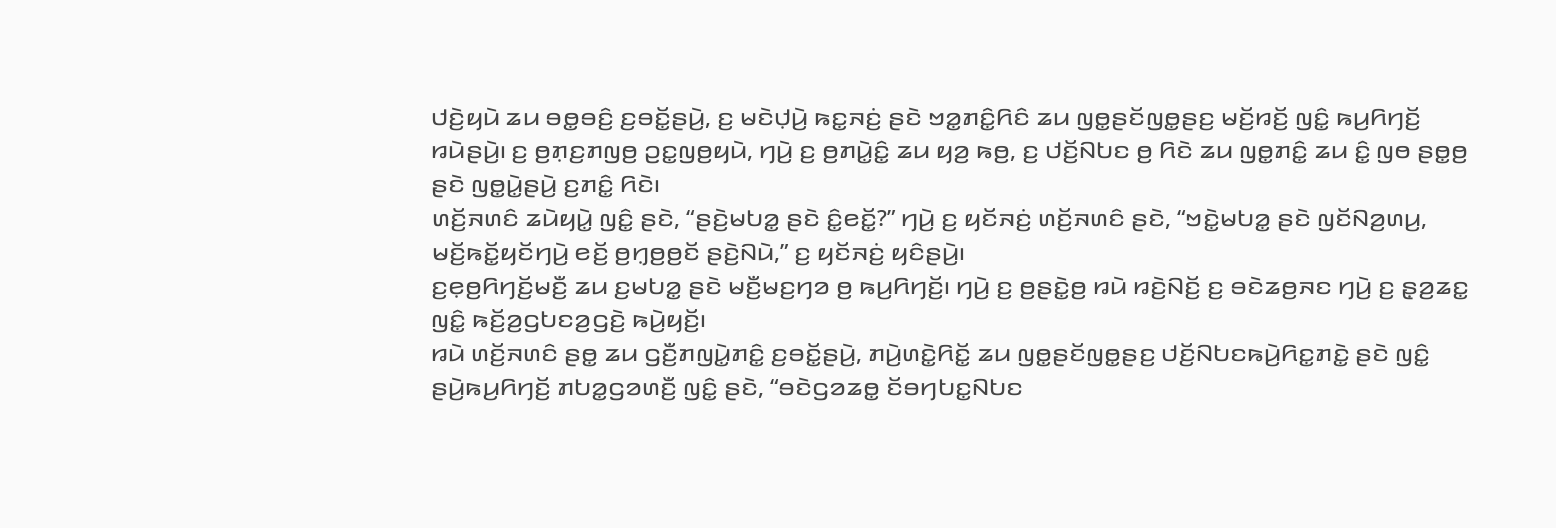ꤓꤢꤧ꤬ꤟꤣꤧ ꤘꤣ ꤋꤥ꤭ꤋꤢꤨ꤬ ꤢ꤬ꤋꤢꤩ꤭ꤔꤣꤧ꤬, ꤢ꤬ ꤗꤢꤧꤓ꤫ꤣꤧ꤬ ꤒꤢ꤭ꤏꤢꤦ꤬ ꤔꤢꤧ ꤠꤤ꤭ꤊꤢꤨ꤭ꤖꤢꤨ ꤘꤣ ꤜꤥ꤭ꤔꤢꤩꤜꤥ꤭ꤔꤢ꤬ ꤗꤢꤩ꤬ꤙꤢꤩ꤬ ꤜꤢꤨ꤭ ꤒꤣ꤬ꤖꤚꤢꤩ꤬ ꤙꤣꤧꤔꤣꤧ꤬꤯ ꤢ꤬ ꤥ꤬ꤊ꤫ꤢ꤬ꤊꤜꤥ꤬ ꤑꤢ꤭ꤜꤥ꤬ꤟꤣꤧ, ꤚꤣꤧ꤬ ꤢ꤬ ꤥ꤬ꤊꤣꤧ꤭ꤢꤨ꤭ ꤘꤣ ꤟꤤ꤬ ꤒꤥ꤬, ꤢ꤬ ꤓꤢꤩ꤬ꤡꤝꤢ ꤥ꤬ ꤖꤢꤧ ꤘꤣ ꤜꤥ꤭ꤊꤢꤨ꤭ ꤘꤣ ꤢꤨ꤭ ꤜꤥ ꤔꤥ꤭ꤥ꤬ ꤔꤢꤧ ꤜꤥ꤭ꤣꤧ꤭ꤔꤣꤧ꤬ ꤢ꤬ꤊꤢꤨ꤭ ꤖꤢꤧ꤯
ꤛꤢꤩ꤬ꤏꤛꤢꤨ ꤘꤣꤧꤟꤣꤧ꤭ ꤜꤢꤨ꤭ ꤔꤢꤧ, “ꤔꤢꤧ꤬ꤗꤝꤤ꤭ ꤔꤢꤧ ꤢꤨ꤭ꤕꤢꤩ꤭?” ꤚꤣꤧ꤬ ꤢ꤬ ꤟꤢꤩꤏꤢꤦ꤬ ꤛꤢꤩ꤬ꤏꤛꤢꤨ ꤔꤢꤧ, “ꤠꤢꤧ꤭ꤗꤝꤤ꤭ ꤔꤢꤧ ꤜꤢꤩꤡꤤ꤬ꤛꤣ꤬, ꤗꤢꤩ꤬ꤒꤢꤩ꤭ꤟꤢꤩꤚꤣꤧ꤬ ꤕꤢꤩ꤬ ꤥ꤬ꤚ꤫ꤥ꤬ꤥ꤬ꤢꤩ ꤔꤢꤧ꤬ꤡꤣꤧ,” ꤢ꤬ ꤟꤢꤩꤏꤢꤦ꤬ ꤟꤢꤨꤔꤣꤧ꤬꤯
ꤢ꤬ꤕ꤫ꤥ꤬ꤖꤚꤢꤩ꤬ꤗꤢꤪ꤬ ꤘꤣ ꤢ꤬ꤗꤝꤤ꤭ ꤔꤢꤧ ꤗꤢꤪ꤬ꤗꤢ꤬ꤚꤤ ꤥ꤬ ꤒꤣ꤬ꤖꤚꤢꤩ꤬꤯ ꤚꤣꤧ꤬ ꤢ꤬ ꤥ꤬ꤔꤢꤧ꤭ꤥ꤬ ꤙꤣꤧ ꤙꤢꤧ꤬ꤡꤢꤩ꤬ ꤢ꤬ ꤋꤢꤧꤘꤥ꤬ꤏꤢ ꤚꤣꤧ꤬ ꤢ꤬ ꤔ꤫ꤤ꤬ꤘꤢ꤭ ꤜꤢꤨ꤭ ꤒꤢꤩ꤬ꤤ꤬ꤞꤝꤢꤤ꤬ꤞꤢꤧ꤬ ꤒꤣꤧ꤬ꤟꤢꤩ꤬꤯
ꤙꤣꤧ ꤛꤢꤩ꤬ꤏꤛꤢꤨ ꤔꤥ꤭ ꤘꤣ ꤞꤢꤪ꤬ꤊꤜꤣꤧ꤭ꤊꤢꤨ꤭ ꤢ꤬ꤋꤢꤩ꤭ꤔꤣꤧ꤬, ꤊꤣꤧ꤬ꤛꤢꤧ꤭ꤖꤢꤩ꤭ ꤘꤣ ꤜꤥ꤭ꤔꤢꤩꤜꤥ꤭ꤔꤢ꤬ ꤓꤢꤩ꤬ꤡꤝꤢꤒꤣꤧ꤬ꤖꤢ꤭ꤊꤢꤧ꤭ ꤔꤢꤧ ꤜꤢꤨ꤭ ꤔꤣꤧ꤬ꤒꤣ꤬ꤖꤚꤢꤩ꤬ ꤊꤝꤤ꤭ꤞꤤꤛꤢꤪ꤬ ꤜꤢꤨ꤭ ꤔꤢꤧ, “ꤋꤢꤧꤞꤤꤘꤥ꤭ ꤢꤩꤋꤚꤝꤢ꤭ꤡꤝꤢ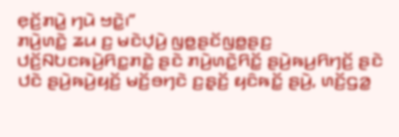ꤕ꤫ꤢꤩ꤬ꤊꤣꤧ꤭ ꤚꤣꤧ ꤠꤢꤧ꤭꤯”
ꤊꤣꤧ꤬ꤛꤢꤧ꤭ ꤘꤣ ꤢ꤬ ꤗꤢꤧꤓ꤫ꤣꤧ꤬ ꤜꤥ꤭ꤔꤢꤩꤜꤥ꤭ꤔꤢ꤬ ꤓꤢꤩ꤬ꤡꤝꤢꤒꤣꤧ꤬ꤖꤢ꤭ꤊꤢꤧ꤭ ꤔꤢꤧ ꤊꤣꤧ꤬ꤛꤢꤧ꤭ꤖꤢꤩ꤭ ꤔꤣꤧ꤬ꤒꤣ꤬ꤖꤚꤢꤩ꤬ ꤔꤢꤧ ꤓꤢꤧ ꤔꤣꤧ꤬ꤒꤣꤧ꤬ꤟꤢꤩ꤬ ꤗꤢꤩ꤬ꤋꤚꤢꤧ ꤢ꤬ꤔ꤫ꤢꤩ꤬ ꤟꤢꤨꤒꤢꤩ꤭ ꤔꤣꤧ꤬, ꤛꤢꤩ꤬ꤞꤤ꤭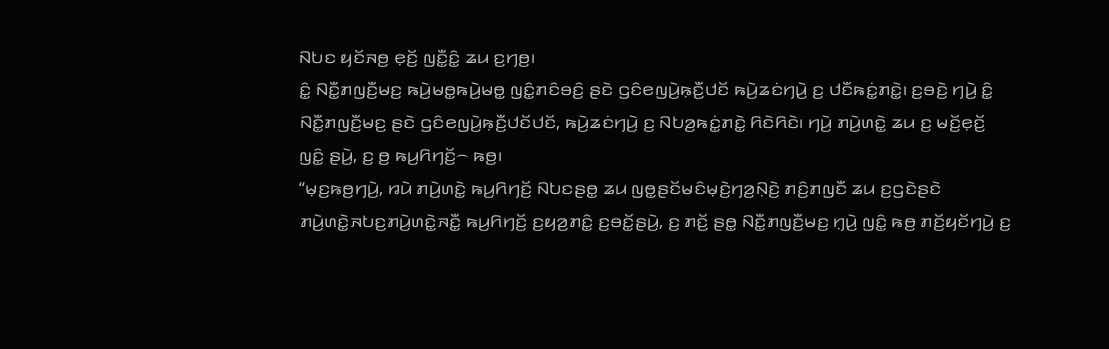ꤡꤝꤢ ꤟꤢꤩꤏꤥ꤬ ꤕ꤫ꤢꤩ꤬ ꤜꤢꤪ꤭ꤢꤨ꤭ ꤘꤣ ꤢ꤬ꤚꤥ꤬꤯
ꤢꤨ꤭ ꤡꤢꤪ꤭ꤊꤜꤢꤪ꤬ꤗꤢ꤬ ꤒꤣꤧ꤬ꤗꤥ꤭ꤒꤣꤧ꤬ꤗꤥ꤭ ꤜꤢꤨ꤭ꤊꤢꤨꤋꤢꤨ꤬ ꤔꤢꤧ ꤞꤢꤨꤕꤜꤣꤧ꤬ꤒ꤫ꤢꤪ꤬ꤓꤢꤩ ꤒꤣꤧ꤬ꤘꤢꤦꤚꤣꤧ꤬ ꤢ꤬ ꤓꤢꤪꤒꤢꤦ꤭ꤊꤢꤧ꤭꤯ ꤢ꤬ꤋꤢꤧ꤬ ꤚꤣꤧ꤬ ꤢꤨ꤭ ꤡꤢꤪ꤭ꤊꤜꤢꤪ꤬ꤗꤢ꤬ ꤔꤢꤧ ꤞꤢꤨꤕꤜꤣꤧ꤬ꤒ꤫ꤢꤪ꤬ꤓꤢꤩꤓꤢꤩ, ꤒꤣꤧ꤬ꤘꤢꤦꤚꤣꤧ꤬ ꤢ꤬ ꤡꤝꤤ꤬ꤒꤢꤦ꤭ꤊꤢꤧ꤭ ꤖꤢꤧꤖꤢꤧ꤯ ꤚꤣꤧ꤬ ꤊꤣꤧ꤬ꤛꤢꤧ꤭ ꤘꤣ ꤢ꤬ ꤗꤢꤩ꤬ꤕ꤫ꤢꤩ꤬ ꤜꤢꤨ꤭ ꤔꤣꤧ꤬, ꤢ꤬ ꤥ꤬ ꤒꤣ꤬ꤖꤚꤢꤩ꤬꤮ ꤒꤥ꤬꤯
“ꤗ꤫ꤢ꤬ꤒꤥ꤬ꤚꤣꤧ꤬, ꤙꤣꤧ ꤊꤣꤧ꤬ꤛꤢꤧ꤭ ꤒꤣ꤬ꤖꤚꤢꤩ꤬ ꤡꤝꤢꤔꤥ꤭ ꤘꤣ ꤜꤥ꤭ꤔꤢꤩꤗꤢꤨꤗ꤫ꤢꤧ꤬ꤚꤤ꤬ꤡ꤫ꤢꤧ꤬ ꤊꤢꤨ꤬ꤊꤜꤢꤪ ꤘꤣ ꤢ꤬ꤞꤢꤧꤔꤢꤧ ꤊꤣꤧ꤬ꤛꤢꤧ꤭ꤏꤝꤢ꤬ꤊꤣꤧ꤬ꤛꤢꤧ꤭ꤏꤢꤪ꤭ ꤒꤣ꤬ꤖꤚꤢꤩ꤬ ꤢ꤬ꤟꤤ꤬ꤊꤢꤨ꤭ ꤢ꤬ꤋꤢꤩ꤭ꤔꤣꤧ꤬, ꤢ꤬ ꤊꤢꤩ꤬ ꤔꤥ꤭ ꤡꤢꤪ꤭ꤊꤜꤢꤪ꤬ꤗꤢ꤬ ꤚ꤫ꤣꤧ꤬ ꤜꤢꤨ꤭ ꤒꤥ꤬ ꤊꤢꤩ꤬ꤟꤢꤩꤚꤣꤧ꤬ ꤢ꤬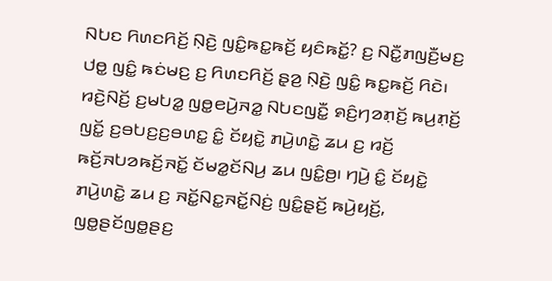ꤡꤝꤢ ꤖꤛꤢꤖꤢꤩ꤬ ꤡ꤫ꤢꤧ꤬ ꤜꤢꤨ꤭ꤒꤢ꤭ꤒꤢꤩ꤬ ꤟꤢꤨꤒꤢꤩ꤭? ꤢ꤬ ꤡꤢꤪ꤭ꤊꤜꤢꤪ꤬ꤗꤢ꤬ ꤓꤥ꤭ ꤜꤢꤨ꤭ ꤒꤢꤦꤗꤢ꤬ ꤢ꤬ ꤖꤛꤢꤖꤢꤩ꤬ ꤔ꤫ꤤ꤬ ꤡ꤫ꤢꤧ꤬ ꤜꤢꤨ꤭ ꤒꤢ꤭ꤒꤢꤩ꤬ ꤖꤢꤧ꤯
ꤙꤢꤧ꤬ꤡꤢꤩ꤬ ꤢ꤬ꤗꤝꤤ꤭ ꤜꤥ꤭ꤕꤣꤧ꤬ꤏꤤ꤭ ꤡꤝꤢꤜꤢꤪ꤭ ꤎꤢꤨ꤬ꤚꤤꤊ꤫ꤢꤩ꤬ ꤒꤣ꤬ꤊ꤫ꤢꤩ꤬ ꤜꤢꤩ꤭ ꤢ꤬ꤋꤝꤢ꤬ꤢ꤬ꤋꤛꤢ꤭ ꤢꤨ꤭ ꤢꤩꤟꤢꤧ꤭ ꤊꤣꤧ꤬ꤛꤢꤧ꤭ ꤘꤣ ꤢ꤬ ꤙꤢꤩ꤬ ꤒꤢꤩ꤬ꤏꤝꤤꤒꤢꤩ꤬ꤏꤢꤩ꤭ ꤢꤩꤗꤤ꤭ꤢꤩꤡꤣ꤬ ꤘꤣ ꤜꤢꤨ꤭ꤥ꤬꤯ ꤚꤣꤧ꤬ ꤢꤨ꤭ ꤢꤩꤟꤢꤧ꤭ ꤊꤣꤧ꤬ꤛꤢꤧ꤭ ꤘꤣ ꤢ꤬ ꤏꤢꤩ꤭ꤡꤢ꤭ꤏꤢꤩ꤭ꤡꤢꤦ꤬ ꤜꤢꤨ꤭ꤔ꤫ꤢꤩ꤬ ꤒꤣꤧ꤬ꤟꤢꤩ꤬, ꤜꤥ꤭ꤔꤢꤩꤜꤥ꤭ꤔꤢ꤬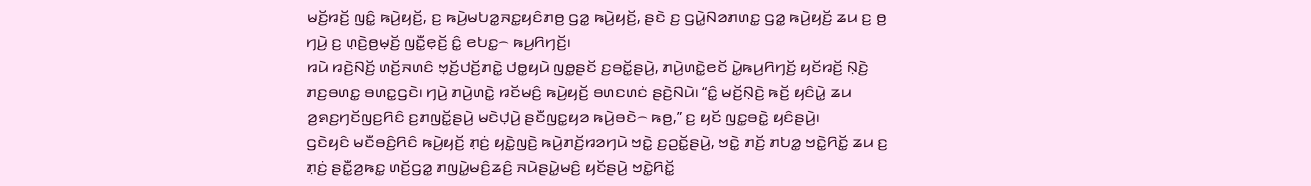ꤗꤢꤩ꤬ꤙꤢꤩ꤬ ꤜꤢꤨ꤭ ꤒꤣꤧ꤬ꤟꤢꤩ꤬, ꤢ꤬ ꤒꤣꤧ꤬ꤗꤝꤤ꤭ꤏꤢ꤭ꤟꤢꤨꤊꤥ꤬ ꤞꤤ꤭ ꤒꤣꤧ꤬ꤟꤢꤩ꤬, ꤔꤢꤧ ꤢ꤬ ꤞꤣꤧ꤭ꤡꤤꤊꤛꤢ꤭ ꤞꤤ꤭ ꤒꤣꤧ꤬ꤟꤢꤩ꤬ ꤘꤣ ꤢ꤬ ꤥ꤬ ꤚꤣꤧ꤬ ꤢ꤬ ꤛ꤫ꤢꤧ꤬ꤥ꤬ꤗ꤫ꤢꤩ꤬ ꤜꤢꤪ꤭ꤕ꤫ꤢꤩ꤬ ꤢꤨ꤭ ꤕꤝꤢ꤭꤮ ꤒꤣ꤬ꤖꤚꤢꤩ꤬꤯
ꤙꤣꤧ ꤙꤢꤧ꤬ꤡꤢꤩ꤬ ꤛꤢꤩ꤬ꤏꤛꤢꤨ ꤠ꤫ꤢꤩ꤬ꤓꤢꤩ꤬ꤊꤢꤧ꤭ ꤓꤥ꤭ꤟꤣꤧ ꤜꤥ꤭ꤔꤢꤩ ꤢ꤬ꤋꤢꤩ꤭ꤔꤣꤧ꤬, ꤊꤣꤧ꤬ꤛꤢꤧ꤭ꤕꤢꤩ ꤣꤧ꤭ꤒꤣ꤬ꤖꤚꤢꤩ꤬ ꤟꤢꤩꤙꤢꤩ꤬ ꤡ꤫ꤢꤧ꤬ ꤊꤢ꤬ꤋꤛꤢ꤭ ꤋꤛꤢ꤭ꤞꤢꤧ꤯ ꤚꤣꤧ꤬ ꤊꤣꤧ꤬ꤛꤢꤧ꤭ ꤙꤢꤩꤗꤢꤨ꤬ ꤒꤣꤧ꤬ꤟꤢꤩ꤬ ꤋꤛꤢꤛꤢꤦ ꤔꤢꤧ꤬ꤡꤣꤧ꤯ “ꤢꤨ꤭ ꤗꤢꤩ꤬ꤡ꤫ꤢꤧ꤬ ꤒꤢꤩ꤬ ꤟꤢꤨꤣꤧ꤭ ꤘꤣ ꤤ꤬ꤎꤢ꤬ꤚꤢꤩꤜꤢ꤬ꤖꤢꤨ ꤢ꤬ꤊꤜꤢꤩ꤭ꤔꤣꤧ꤬ ꤗꤢꤧꤓ꤫ꤣꤧ꤬ ꤔꤢꤪꤜꤢ꤭ꤟꤤ ꤒꤣꤧ꤬ꤋꤢꤧ꤮ ꤒꤥ꤬,” ꤢ꤬ ꤟꤢꤩ ꤜꤢ꤭ꤋꤢꤧ꤭ ꤟꤢꤨꤔꤣꤧ꤬꤯
ꤞꤢꤧꤟꤢꤨ ꤗꤢꤪꤋꤢꤨ꤬ꤖꤢꤨ ꤒꤣꤧ꤬ꤟꤢꤩ꤬ ꤊ꤫ꤢꤦ꤬ ꤟꤢꤧ꤭ꤜꤢꤧ꤬ ꤒꤣꤧ꤬ꤊꤢꤩ꤬ꤙꤤꤚꤣꤧ ꤠꤢꤧ꤭ ꤢ꤬ꤑꤢꤩ꤭ꤔꤣꤧ꤬, ꤠꤢꤧ꤭ ꤊꤢꤩ꤬ ꤊꤝꤤ꤭ ꤠꤢꤧ꤭ꤖꤢꤩ꤭ ꤘꤣ ꤢ꤬ ꤊ꤫ꤢꤦ꤬ ꤔꤢꤪ꤭ꤤ꤬ꤒꤢ꤭ ꤛꤢꤩ꤬ꤞꤤ꤭ ꤊꤜꤣꤧ꤭ꤗꤢꤨ꤬ꤘꤢꤨ꤬ ꤏꤣꤧꤔꤣꤧ꤭ꤗꤢꤨ꤬ ꤟꤢꤩꤔꤣꤧ꤬ ꤠꤢꤧ꤭ꤖꤢꤩ꤭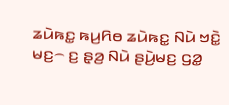ꤘꤣꤧꤒꤢ꤭ ꤒꤣ꤬ꤖꤥ ꤘꤣꤧꤒꤢ꤭ ꤡꤣꤧ ꤠꤢꤧ꤭ ꤗꤢ꤬꤮ ꤢ꤬ ꤔ꤫ꤤ꤬ ꤡꤣꤧ ꤔꤣꤧ꤬ꤗꤢ꤬ ꤞꤤ꤭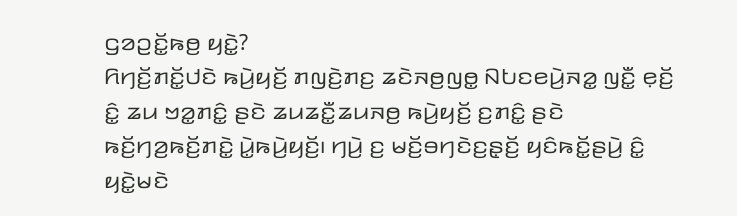ꤞꤤꤑꤢꤩ꤭ꤒꤥ꤬ ꤟꤢꤧ꤭?
ꤖꤚꤢꤩ꤬ꤊꤢꤩ꤭ꤓꤢꤧ ꤒꤣꤧ꤬ꤟꤢꤩ꤬ ꤊꤜꤢꤧ꤬ꤊꤢ꤬ ꤘꤢꤧꤏꤥ꤬ꤜꤥ꤭ ꤡꤝꤢꤕꤣꤧ꤬ꤏꤤ꤭ ꤜꤢꤪ꤭ ꤕ꤫ꤢꤩ꤬ ꤢꤨ꤭ ꤘꤣ ꤠꤤ꤭ꤊꤢꤨ꤭ ꤔꤢꤧ ꤘꤣꤘꤢꤪ꤭ꤘꤣꤏꤥ꤬ ꤒꤣꤧ꤬ꤟꤢꤩ꤬ ꤢ꤬ꤊꤢꤨ꤭ ꤔꤢꤧ ꤒꤢꤩ꤬ꤚꤤ꤬ꤒꤢꤩ꤬ꤊꤢꤧ꤭ ꤣꤧ꤭ꤒꤣꤧ꤬ꤟꤢꤩ꤬꤯ ꤚꤣꤧ꤬ ꤢ꤬ ꤗꤢꤩ꤬ꤋꤚꤢꤧꤢ꤬ꤔ꤫ꤢꤩ꤬ ꤟꤢꤨꤒꤢꤩ꤭ꤔꤣꤧ꤬ ꤢꤨ꤭ ꤟꤢꤧ꤭ꤗꤢꤧ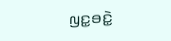ꤜꤢ꤭ꤋꤢꤧ꤭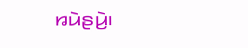ꤙꤣꤧꤔꤣꤧ꤬꤯